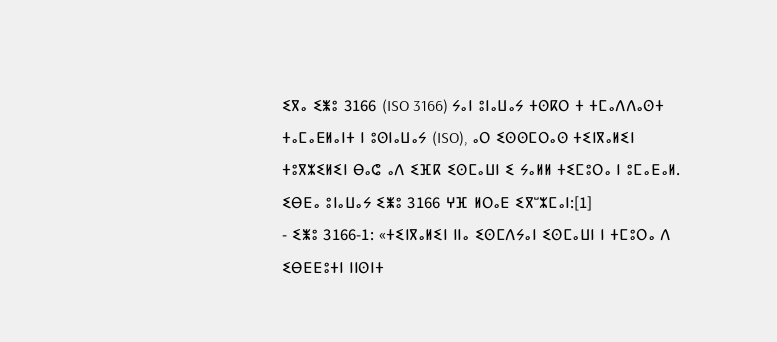ⵉⴳⴰ ⵉⵥⵓ 3166 (ISO 3166) ⵢⴰⵏ ⵓⵏⴰⵡⴰⵢ ⵜⵙⴽⵔ ⵜ ⵜⵎⴰⴷⴷⴰⵙⵜ ⵜⴰⵎⴰⴹⵍⴰⵏⵜ ⵏ ⵓⵙⵏⴰⵡⴰⵢ (ISO), ⴰⵔ ⵉⵙⵙⵎⵔⴰⵙ ⵜⵉⵏⴳⴰⵍⵉⵏ ⵜⵓⴳⵣⵉⵍⵉⵏ ⴱⴰⵛ ⴰⴷ ⵉⴼⴽ ⵉⵙⵎⴰⵡⵏ ⵉ ⵢⴰⵍⵍ ⵜⵉⵎⵓⵔⴰ ⵏ ⵓⵎⴰⴹⴰⵍ.
ⵉⴱⴹⴰ ⵓⵏⴰⵡⴰⵢ ⵉⵥⵓ 3166 ⵖⴼ ⵍⵔⴰⴹ ⵉⴳⵯⵣⵎⴰⵏ:[1]
- ⵉⵥⵓ 3166-1: «ⵜⵉⵏⴳⴰⵍⵉⵏ ⵏⵏⴰ ⵉⵙⵎⴷⵢⴰⵏ ⵉⵙⵎⴰⵡⵏ ⵏ ⵜⵎⵓⵔⴰ ⴷ ⵉⴱⴹⴹⵓⵜⵏ ⵏⵏⵙⵏⵜ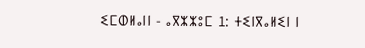ⵉⵎⵀⵍⴰⵏⵏ - ⴰⴳⵣⵣⵓⵎ 1: ⵜⵉⵏⴳⴰⵍⵉⵏ ⵏ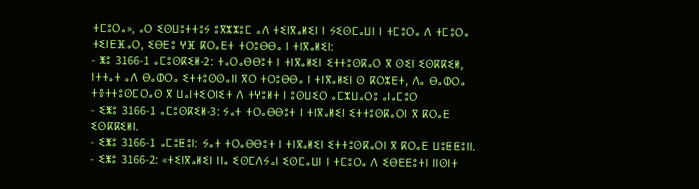ⵜⵎⵓⵔⴰ», ⴰⵔ ⵉⵙⵡⵓⵜⵜⵓⵢ ⵓⴳⵣⵣⵓⵎ ⴰⴷ ⵜⵉⵏⴳⴰⵍⵉⵏ ⵏ ⵢⵉⵙⵎⴰⵡⵏ ⵏ ⵜⵎⵓⵔⴰ ⴷ ⵜⵎⵓⵔⴰ ⵜⵉⵏⴹⴼⴰⵔ, ⵉⴱⴹⵓ ⵖⴼ ⴽⵔⴰⴹⵜ ⵜⵔⵓⴱⴱⴰ ⵏ ⵜⵏⴳⴰⵍⵉⵏ:
- ⵥⵓ 3166-1 ⴰⵎⵓⵙⴽⵉⵍ-2: ⵜⴰⵔⴰⴱⴱⵓⵜ ⵏ ⵜⵏⴳⴰⵍⵉⵏ ⵉⵜⵜⵓⵙⴽⴰⵔ ⴳ ⵙⵉⵏ ⵉⵙⴽⴽⵉⵍ, ⵏⵜⵜⴰⵜ ⴰⴷ ⴱⴰⵀⵔⴰ ⵉⵜⵜⵓⵙⵙⴰⵏⵏ ⴳⵔ ⵜⵔⵓⴱⴱⴰ ⵏ ⵜⵏⴳⴰⵍⵉⵏ ⵙ ⴽⵔⵣⴹⵜ, ⴷⴰ ⴱⴰⵀⵔⴰ ⵜⴻⵜⵜⵓⵙⵎⵔⴰⵙ ⴳ ⵡⴰⵏⵜⵉⵔⵏⵉⵜ ⴷ ⵜⵖⵓⵍⵜ ⵏ ⵓⵙⵡⵉⵔ ⴰⵎⵣⵡⴰⵔⵓ ⴰⵏⴰⵎⵓⵔ
- ⵉⵥⵓ 3166-1 ⴰⵎⵓⵙⴽⵉⵍ-3: ⵢⴰⵜ ⵜⵔⴰⴱⴱⵓⵜ ⵏ ⵜⵏⴳⴰⵍⵉⵏ ⵉⵜⵜⵓⵙⴽⴰⵔⵏ ⴳ ⴽⵔⴰⴹ ⵉⵙⴽⴽⵉⵍⵏ.
- ⵉⵥⵓ 3166-1 ⴰⵎⵓⵟⵓⵏ: ⵢⴰⵜ ⵜⵔⴰⴱⴱⵓⵜ ⵏ ⵜⵏⴳⴰⵍⵉⵏ ⵉⵜⵜⵓⵙⴽⴰⵔⵏ ⴳ ⴽⵔⴰⴹ ⵡⵓⵟⵟⵓⵏⵏ.
- ⵉⵥⵓ 3166-2: «ⵜⵉⵏⴳⴰⵍⵉⵏ ⵏⵏⴰ ⵉⵙⵎⴷⵢⴰⵏ ⵉⵙⵎⴰⵡⵏ ⵏ ⵜⵎⵓⵔⴰ ⴷ ⵉⴱⴹⴹⵓⵜⵏ ⵏⵏⵙⵏⵜ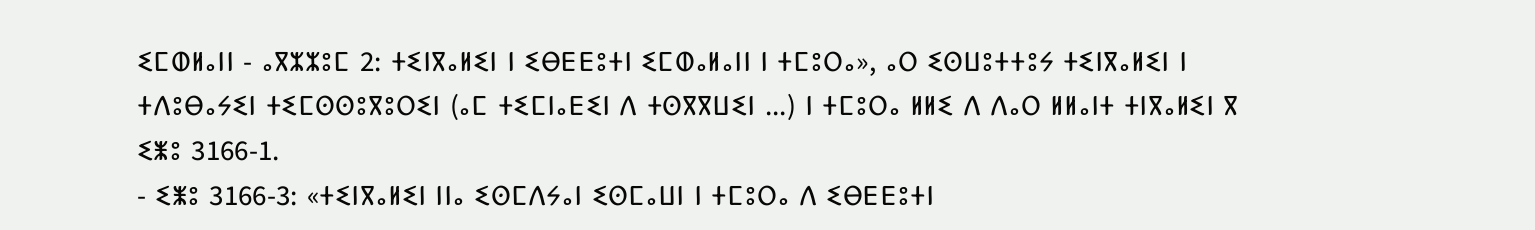ⵉⵎⵀⵍⴰⵏⵏ - ⴰⴳⵣⵣⵓⵎ 2: ⵜⵉⵏⴳⴰⵍⵉⵏ ⵏ ⵉⴱⴹⴹⵓⵜⵏ ⵉⵎⵀⴰⵍⴰⵏⵏ ⵏ ⵜⵎⵓⵔⴰ», ⴰⵔ ⵉⵙⵡⵓⵜⵜⵓⵢ ⵜⵉⵏⴳⴰⵍⵉⵏ ⵏ ⵜⴷⵓⴱⴰⵢⵉⵏ ⵜⵉⵎⵙⵙⵓⴳⵓⵔⵉⵏ (ⴰⵎ ⵜⵉⵎⵏⴰⴹⵉⵏ ⴷ ⵜⵙⴳⴳⵡⵉⵏ ...) ⵏ ⵜⵎⵓⵔⴰ ⵍⵍⵉ ⴷ ⴷⴰⵔ ⵍⵍⴰⵏⵜ ⵜⵏⴳⴰⵍⵉⵏ ⴳ ⵉⵥⵓ 3166-1.
- ⵉⵥⵓ 3166-3: «ⵜⵉⵏⴳⴰⵍⵉⵏ ⵏⵏⴰ ⵉⵙⵎⴷⵢⴰⵏ ⵉⵙⵎⴰⵡⵏ ⵏ ⵜⵎⵓⵔⴰ ⴷ ⵉⴱⴹⴹⵓⵜⵏ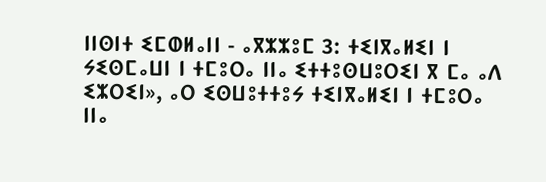ⵏⵏⵙⵏⵜ ⵉⵎⵀⵍⴰⵏⵏ - ⴰⴳⵣⵣⵓⵎ 3: ⵜⵉⵏⴳⴰⵍⵉⵏ ⵏ ⵢⵉⵙⵎⴰⵡⵏ ⵏ ⵜⵎⵓⵔⴰ ⵏⵏⴰ ⵉⵜⵜⵓⵙⵡⵓⵔⵉⵏ ⴳ ⵎⴰ ⴰⴷ ⵉⵣⵔⵉⵏ», ⴰⵔ ⵉⵙⵡⵓⵜⵜⵓⵢ ⵜⵉⵏⴳⴰⵍⵉⵏ ⵏ ⵜⵎⵓⵔⴰ ⵏⵏⴰ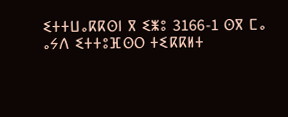ⵉⵜⵜⵡⴰⴽⴽⵙⵏ ⴳ ⵉⵥⵓ 3166-1 ⵙⴳ ⵎⴰ ⴰⵢⴷ ⵉⵜⵜⵓⴼⵙⵔ ⵜⵉⴽⴽⵍⵜ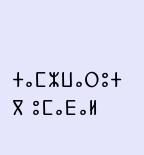ⵜⴰⵎⵣⵡⴰⵔⵓⵜ ⴳ ⵓⵎⴰⴹⴰⵍ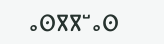ⴰⵙⴳⴳⵯⴰⵙ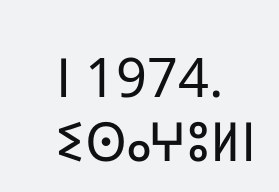ⵏ 1974.
ⵉⵙⴰⵖⵓⵍⵏ